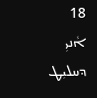18 ܐܵܢܝܼ ܕܚܠܝܼܛ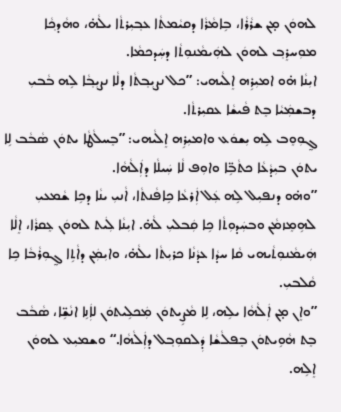ܠܗܘܿܢ ܡ̣ܢ ܫܪܵܪܵܐ، ܒܹܐܡܵܪܵܐ ܕܩܝܵܡܬܵܐ ܥܒ݂ܝܼܪܬܵܐ ܝܠܵܗ̇، ܘܗܵܕܟ݂ܵܐ ܡܘܼܚܪܸܒ݂ ܠܗܘܿܢ ܠܗܲܝܡܵܢܘܼܬܵܐ ܕܚܲܕܟܡܵܐ.
ܐܝܼܢܵܐ ܗ̇ܘ ܐܡܝܼܪܹܗ ܐܸܠܵܝܗܝ: ”ܟܠ ܢܨܝܼܒ݂ܬܵܐ ܕܠܵܐ ܢܨܝܼܒ݂ܵܐ ܠܹܗ ܒܵܒܝܼ ܕܒܫܡܲܝܵܐ ܒܸܬ ܦܵܝܫܵܐ ܥܩܝܼܪܬܵܐ.
ܓ̰ܘܼܘܸܒ ܠܹܗ ܝܼܫܘܿܥ ܘܐܡܝܼܪܹܗ ܐܸܠܵܝܗܝ: ”ܒܸܚܠܵܛܵܐ ܝܬܘܿܢ ܣܵܒܵܒ ܠܹܐ ܝܬܘܿܢ ܒܝܼܕܵܥܵܐ ܟܬܵܒܹ̈ܐ ܘܐܘܼܦ ܠܵܐ ܚܲܝܠܵܐ ܕܐܲܠܵܗܵܐ.
”ܘܗ̇ܘ ܕܢܦܝܼܠ ܠܹܗ ܥܲܠ ܐܲܪܥܵܐ ܟܹܐܦܵܢܬܵܐ، ܐܵܢܝܼ ܝܢܵܐ ܕܟܹܐ ܫܵܡܥܝܼ ܠܗܹܡܸܙܡܵܢ ܘܒܚܲܕܘܼܬܵܐ ܟܹܐ ܩܲܒܠܝܼ ܠܵܗ̇. ܐܝܼܢܵܐ ܠܲܝܬ ܠܗܘܿܢ ܥܸܩܪܵܐ، ܐܸܠܵܐ ܗܲܝܡܵܢܘܼܬܵܝܗܝ ܩܵܐ ܚܕܵܐ ܥܕܵܢܵܐ ܟܪܝܼܬܵܐ ܝܠܵܗ̇، ܘܐܝܼܡܲܢ ܕܐܵܬܹܐ ܓ̰ܘܼܪܵܒܵܐ ܟܹܐ ܩܵܠܒܝܼ.
”ܘܐܸܢ ܡ̣ܢ ܐܲܠܵܗܵܐ ܝܠܹܗ، ܠܹܐ ܡܵܨܹܝܬܘܿܢ ܡܲܟܠܹܝܬܘܿܢ ܠܐܲܢܹܐ ܐܢܵܫܹ̈ܐ، ܣܵܒܵܒ ܒܸܬ ܗܵܘܹܝܬܘܿܢ ܒܸܦܠܵܫܵܐ ܕܲܠܩܘܼܒ݂ܠ ܕܐܲܠܵܗܵܐ.“ ܘܫܡܝܼܥ ܠܗܘܿܢ ܐܸܠܹܗ.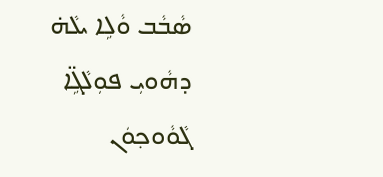ܣܵܒܵܒ ܘܵܠܹܐ ܝܠܵܗ̇ ܕܗܵܘܝܼ ܦܘܼܠܵܓܹ̈ܐ ܓܵܘܵܘܟ݂ܘܿܢ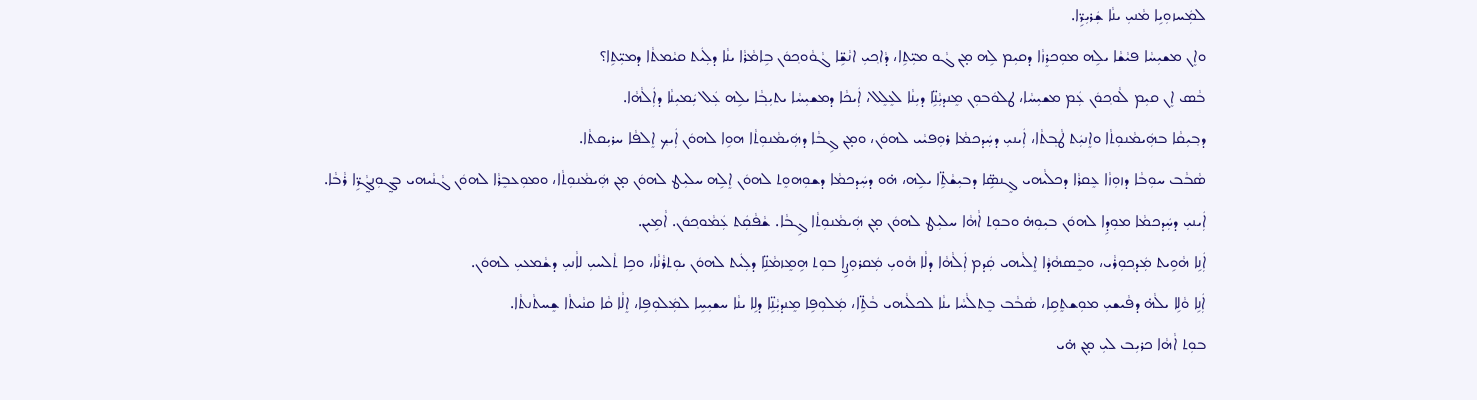ܠܡܲܚܙܘܼܝܹܐ ܡܵܢܝܼ ܝܢܵܐ ܫܲܪܝܼܪܹ̈ܐ.
ܘܐܸܢ ܡܫܝܼܚܵܐ ܦܝܵܫܵܐ ܝܠܹܗ ܡܘܼܟܪܸܙܵܐ ܕܩܝܼܡ ܠܹܗ ܡ̣ܢ ܓܵܘ ܡܝܼ̈ܬܹܐ، ܕܵܐܟ݂ܝܼ ܐܢܵܫܹ̈ܐ ܓܵܘܵܘܟ݂ܘܿܢ ܒܹܐܡܵܪܵܐ ܝܢܵܐ ܕܠܲܝܬ ܩܝܵܡܬܵܐ ܕܡܝܼ̈ܬܹܐ؟
ܒܵܣ ܐܸܢ ܩܝܼܡ ܠܵܘܟ݂ܘܿܢ ܥܲܡ ܡܫܝܼܚܵܐ، ܛܠܘܿܒܘܼܢ ܡܸܢܕܝܼܵܢܹ̈ܐ ܕܝܼܢܵܐ ܠܥܸܠܸܠ، ܐܲܝܟܵܐ ܕܡܫܝܼܚܵܐ ܝܬܝܼܒ݂ܵܐ ܝܠܹܗ ܥܲܠ ܝܲܡܝܼܢܵܐ ܕܐܲܠܵܗܵܐ.
ܕܒ݂ܝܼܩܵܐ ܒܗܲܝܡܵܢܘܼܬܵܐ ܘܐܸܢܝܲܬ ܛܵܒ݂ܬܵܐ، ܐܲܝܢܝܼ ܕܚܲܕܟܡܵܐ ܪܘܼܦܝܵܝ ܠܗܘܿܢ، ܘܡ̣ܢ ܓܹܒܵܐ ܕܗܲܝܡܵܢܘܼܬܵܐ ܗܘܹܐ ܠܗܘܿܢ ܐܲܝܟ݂ ܐܸܠܦܵܐ ܚܪܝܼܩܬܵܐ.
ܣܵܒܵܒ ܚܘܼܒܵܐ ܕܙܘܼܙܵܐ ܥܸܩܪܵܐ ܕܟܠܵܝܗܝ ܓܸܢܣܹ̈ܐ ܕܒܝܼܫܵܬܹ̈ܐ ܝܠܹܗ، ܗ̇ܘ ܕܚܲܕܟܡܵܐ ܕܫܘܼܗܘܸܬ ܠܗܘܿܢ ܐܸܠܹܗ ܚܠܝܼܛ ܠܗܘܿܢ ܡ̣ܢ ܗܲܝܡܵܢܘܼܬܵܐ، ܘܡܘܼܥܒܸܪܵܐ ܠܗܘܿܢ ܓܵܢܵܝܗܝ ܒܓ̰ܘܼܢܓ̰ܵܪܹ̈ܐ ܪܵܒܵܐ.
ܐܲܝܢܝܼ ܕܚܲܕܟܡܵܐ ܡܘܼܕܹܐ ܠܗܘܿܢ ܒܝܼܘܼܗ̇ ܘܒܘܼܬ ܐܵܗܵܐ ܚܠܝܼܛ ܠܗܘܿܢ ܡ̣ܢ ܗܲܝܡܵܢܘܼܬܵܐ ܓܹܒܵܐ. ܫܵܦܵܩܲܬ ܥܲܡܵܘܟ݂ܘܿܢ. ܐܵܡܹܝܢ.
ܐܲܢܹܐ ܗܵܘܹܝܬ ܡܲܕܟ݂ܘܼܪܵܝ، ܘܒܸܣܗܵܕܵܐ ܐܸܠܵܝܗܝ ܩܲܕܡ ܐܲܠܵܗܵܐ ܕܠܵܐ ܗܵܘܝܼ ܡܲܩܪܘܼܨܹܐ ܒܘܼܬ ܗܹܡܸܙܡܵܢܹ̈ܐ ܕܠܲܝܬ ܠܗܘܿܢ ܝܘܼܬܪܵܢܵܐ، ܘܟܹܐ ܬܵܠܚܝܼ ܠܐܵܢܝܼ ܕܫܵܡܥܝܼ ܠܗܘܿܢ.
ܐܲܢܹܐ ܘܵܠܹܐ ܝܠܵܗ̇ ܕܦܵܝܫܝܼ ܡܘܼܫܬܸܩܹܐ، ܣܵܒܵܒ ܒܸܬܠܵܚܵܐ ܝܢܵܐ ܠܟܠܵܝܗܝ ܒܵܬܹ̈ܐ، ܡܲܠܘܼܦܹܐ ܡܸܢܕܝܼܵܢܹ̈ܐ ܕܠܹܐ ܝܢܵܐ ܚܫܝܼܚܹܐ ܠܡܲܠܘܼܦܹܐ، ܐܸܠܵܐ ܩܵܐ ܩܢܵܝܬܵܐ ܫܸܚܬܵܢܬܵܐ.
ܒܘܼܬ ܐܵܗܵܐ ܟܪܝܼܒ ܠܝܼ ܡ̣ܢ ܗ̇ܝ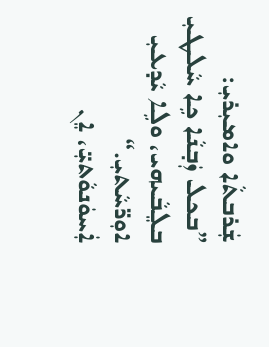ܫܲܪܒܬܵܐ ܘܐܡܝܼܪܝܼ: ”ܒܟܠ ܙܲܒ݂ܢܵܐ ܟܹܐ ܚܵܠܛܝܼ ܒܠܸܒܵܝܗܝ، ܘܠܹܐ ܝܵܕܥܝܼ ܐܘܼܪ̈ܚܵܬܝܼ.“
ܐܲܚܘܿܢܘܵܬܝܼ̈، ܐܸܢ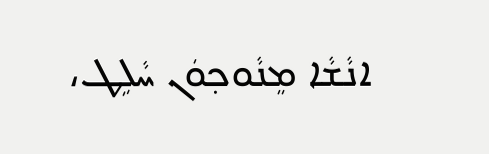ܐܢܵܫܵܐ ܡܸܢܵܘܟ݂ܘܿܢ ܚܵܠܹܛ،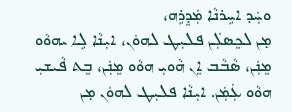ܘܚܲܕ ܐܚܹܪܢܵܐ ܡܲܕܸܪܹܗ،
ܡ̣ܢ ܠܟܸܣܠܲܢ ܦܠܝܼܛ ܠܗܘܿܢ، ܐܝܼܢܵܐ ܠܹܐ ܝܗܘܵܘ ܡܸܢܲܢ، ܣܵܒܵܒ ܐܸܢ ܗܵܘܝܼ ܗܘܵܘ ܡܸܢܲܢ، ܒܸܬ ܦܵܝܫܝܼ ܗܘܵܘ ܥܲܡܲܢ. ܐܝܼܢܵܐ ܦܠܝܼܛ ܠܗܘܿܢ ܡ̣ܢ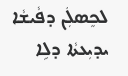ܠܟܸܣܠܲܢ ܕܦܵܝܫܵܐ ܝܕܝܼܥܬܵܐ ܕܠܹܐ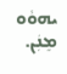ܝܗܘܵܘ ܡܸܢܲܢ.